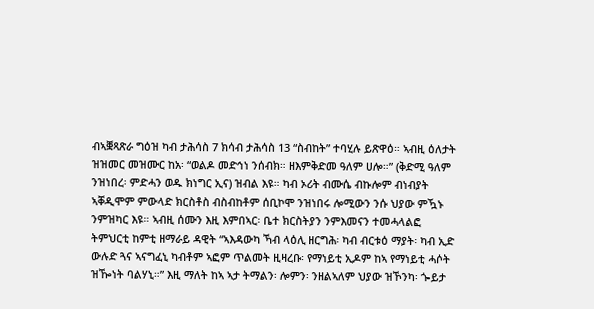ብኣቛጻጽራ ግዕዝ ካብ ታሕሳስ 7 ክሳብ ታሕሳስ 13 “ስብከት” ተባሂሉ ይጽዋዕ። ኣብዚ ዕለታት ዝዝመር መዝሙር ከአ፡ “ወልዶ መድኅነ ንሰብክ። ዘእምቅድመ ዓለም ሀሎ።” (ቅድሚ ዓለም ንዝነበረ፡ ምድሓን ወዱ ክነግር ኢና) ዝብል እዩ። ካብ ኦሪት ብሙሴ ብኩሎም ብነብያት ኣቐዲሞም ምውላድ ክርስቶስ ብስብከቶም ሰቢኮሞ ንዝነበሩ ሎሚውን ንሱ ህያው ምዃኑ ንምዝካር እዩ። ኣብዚ ሰሙን እዚ እምበኣር፡ ቤተ ክርስትያን ንምእመናን ተመሓላልፎ ትምህርቲ ከምቲ ዘማራይ ዳዊት “ኣእዳውካ ኻብ ላዕሊ ዘርግሕ፡ ካብ ብርቱዕ ማያት፡ ካብ ኢድ ውሉድ ጓና ኣናግፈኒ ካብቶም ኣፎም ጥልመት ዚዛረቡ፡ የማነይቲ ኢዶም ከኣ የማነይቲ ሓሶት ዝዀነት ባልሃኒ።” እዚ ማለት ከኣ ኣታ ትማልን፡ ሎምን፡ ንዘልኣለም ህያው ዝኾንካ፡ ጐይታ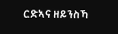ርድኣና ዘይንስኻ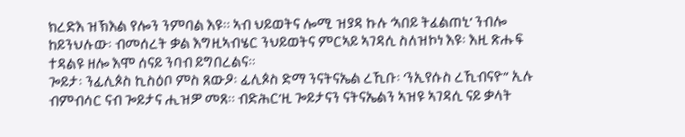ክረድእ ዝኽእል የሎን ንምባል እዩ። ኣብ ህይወትና ሎሚ ዝያዳ ኩሉ ‘ኣበይ ትፈልጠኒ’ ንብሎ ከይንህሉው፡ ብመሰረት ቃል እግዚኣብሄር ንህይወትና ምርኣይ ኣገዳሲ ስለዝኮነ እዩ፡ እዚ ጽሑፍ ተዳልዩ ዘሎ እሞ ሰናይ ንባብ ይግበረልና።
ጐይታ፡ ንፊሊጶስ ኪስዕቦ ምስ ጸውዖ፡ ፊሊጶስ ድማ ንናትናኤል ረኺቡ፡ ‘ንኢየሱስ ረኺብናዮ” ኢሉ ብምብሳር ናብ ጐይታና ሒዝዎ መጸ። ብድሕር’ዚ ጐይታናን ናትናኤልን ኣዝዩ ኣገዳሲ ናይ ቃላት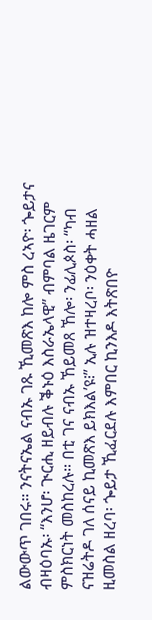ልውውጥ ገበሩ። ንናትናኤል ናብኡ ገጹ ኺመጽእ ከሎ ምስ ረኣዮ፡ ጐይታና ብዛዕባኡ፡ “እንሆ፡ ጒርሒ ዘይብሉ ቕኑዕ እስራኤላዊ” ብምባል ዜገርም ምስክርነት መስከረሉ። በቲ ገና ናብኡ ኸይመጸ ኸሎ፡ ንፊሊጶስ፡ “ካብ ናዝሬትዶ ገለ ሰናይ ኪመጽእ ይክእል’ዩ፧” ኢሉ ዝተዛረቦ፡ ንዕቀት ሓዘል ዚመስል ዘረባ፡ ጐይታ ኺፈርደሉ እምበር ኪንእዶ እትጽበዮ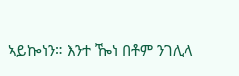ኣይኰነን። እንተ ዀነ በቶም ንገሊላ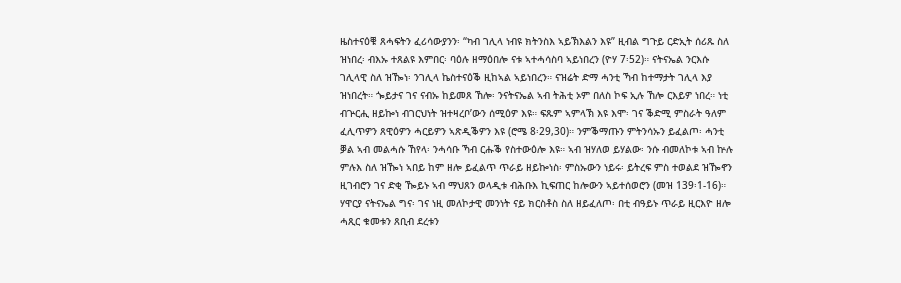ዜስተናዕቑ ጸሓፍትን ፈሪሳውያንን፡ “ካብ ገሊላ ነብዩ ክትንስእ ኣይኽእልን እዩ” ዚብል ግጉይ ርድኢት ሰሪጹ ስለ ዝነበረ፡ ብእኡ ተጸልዩ እምበር፡ ባዕሉ ዘማዕበሎ ናቱ ኣተሓሳስባ ኣይነበረን (ዮሃ 7፡52)። ናትናኤል ንርእሱ ገሊላዊ ስለ ዝዀነ፡ ንገሊላ ኬስተናዕቕ ዚከኣል ኣይነበረን። ናዝሬት ድማ ሓንቲ ኻብ ከተማታት ገሊላ እያ ዝነበረት። ጐይታና ገና ናብኡ ከይመጸ ኸሎ፡ ንናትናኤል ኣብ ትሕቲ ኦም በለስ ኮፍ ኢሉ ኸሎ ርእይዎ ነበረ። ነቲ ብጕርሒ ዘይኰነ ብገርህነት ዝተዛረቦ’ውን ሰሚዕዎ እዩ። ፍጹም ኣምላኽ እዩ እሞ፡ ገና ቕድሚ ምስራት ዓለም ፈሊጥዎን ጸዊዕዎን ሓርይዎን ኣጽዲቕዎን እዩ (ሮሜ 8፡29,30)። ንምቕማጡን ምትንሳኡን ይፈልጦ፡ ሓንቲ ቓል ኣብ መልሓሱ ኸየላ፡ ንሓሳቡ ኻብ ርሑቕ የስተውዕሎ እዩ። ኣብ ዝሃለወ ይሃልው፡ ንሱ ብመለኮቱ ኣብ ኵሉ ምሉእ ስለ ዝዀነ ኣበይ ከም ዘሎ ይፈልጥ ጥራይ ዘይኰነስ፡ ምስኡውን ነይሩ፡ ይትረፍ ምስ ተወልደ ዝዀኖን ዚገብሮን ገና ድቂ ዀይኑ ኣብ ማህጸን ወላዲቱ ብሕቡእ ኪፍጠር ከሎውን ኣይተሰወሮን (መዝ 139፡1-16)።
ሃዋርያ ናትናኤል ግና፡ ገና ነዚ መለኮታዊ መንነት ናይ ክርስቶስ ስለ ዘይፈለጦ፡ በቲ ብዓይኑ ጥራይ ዚርእዮ ዘሎ ሓጺር ቁመቱን ጸቢብ ደረቱን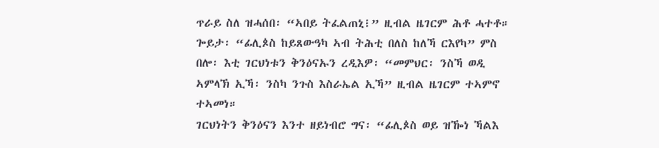ጥራይ ስለ ዝሓሰበ፡ “ኣበይ ትፈልጠኒ፧” ዚብል ዜገርም ሕቶ ሓተቶ። ጐይታ፡ “ፊሊጶስ ከይጸውዓካ ኣብ ትሕቲ በለስ ከለኻ ርእየካ” ምስ በሎ፡ እቲ ገርህነቱን ቅንዕናኡን ረዲእዎ፡ “መምህር፡ ንስኻ ወዲ ኣምላኽ ኢኻ፡ ንስካ ንጉስ እስራኤል ኢኻ” ዚብል ዜገርም ተኣምኖ ተኣመነ።
ገርህነትን ቅንዕናን እንተ ዘይነብሮ ግና፡ “ፊሊጶስ ወይ ዝዀነ ኻልእ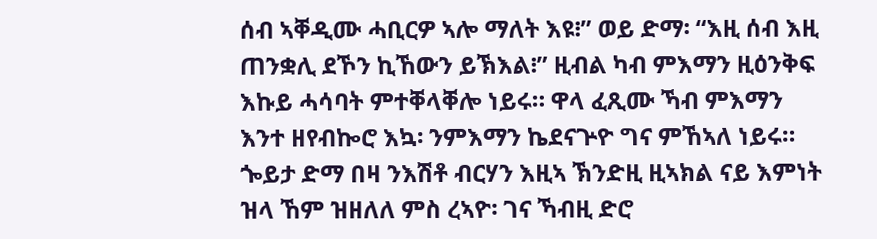ሰብ ኣቐዲሙ ሓቢርዎ ኣሎ ማለት እዩ፧” ወይ ድማ፡ “እዚ ሰብ እዚ ጠንቋሊ ደኾን ኪኸውን ይኽእል፧” ዚብል ካብ ምእማን ዚዕንቅፍ እኩይ ሓሳባት ምተቐላቐሎ ነይሩ። ዋላ ፈጺሙ ኻብ ምእማን እንተ ዘየብኰሮ እኳ፡ ንምእማን ኬደናጕዮ ግና ምኸኣለ ነይሩ። ጐይታ ድማ በዛ ንእሽቶ ብርሃን እዚኣ ኽንድዚ ዚኣክል ናይ እምነት ዝላ ኸም ዝዘለለ ምስ ረኣዮ፡ ገና ኻብዚ ድሮ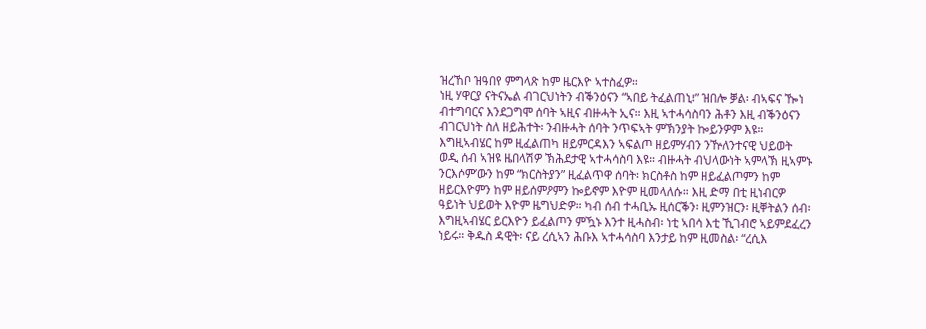ዝረኸቦ ዝዓበየ ምግላጽ ከም ዜርእዮ ኣተስፈዎ።
ነዚ ሃዋርያ ናትናኤል ብገርህነትን ብቕንዕናን “ኣበይ ትፈልጠኒ፧” ዝበሎ ቓል፡ ብኣፍና ዀነ ብተግባርና እንደጋግሞ ሰባት ኣዚና ብዙሓት ኢና። እዚ ኣተሓሳስባን ሕቶን እዚ ብቕንዕናን ብገርህነት ስለ ዘይሕተት፡ ንብዙሓት ሰባት ንጥፍኣት ምኽንያት ኰይንዎም እዩ። እግዚኣብሄር ከም ዚፈልጠካ ዘይምርዳእን ኣፍልጦ ዘይምሃብን ንዅለንተናዊ ህይወት ወዲ ሰብ ኣዝዩ ዜበላሽዎ ኽሕደታዊ ኣተሓሳስባ እዩ። ብዙሓት ብህላውነት ኣምላኽ ዚኣምኑ ንርእሶም’ውን ከም “ክርስትያን” ዚፈልጥዋ ሰባት፡ ክርስቶስ ከም ዘይፈልጦምን ከም ዘይርእዮምን ከም ዘይሰምዖምን ኰይኖም እዮም ዚመላለሱ። እዚ ድማ በቲ ዚነብርዎ ዓይነት ህይወት እዮም ዜግህድዎ። ካብ ሰብ ተሓቢኡ ዚሰርቕን፡ ዚምንዝርን፡ ዚቐትልን ሰብ፡ እግዚኣብሄር ይርእዮን ይፈልጦን ምዃኑ እንተ ዚሓስብ፡ ነቲ ኣበሳ እቲ ኺገብሮ ኣይምደፈረን ነይሩ። ቅዱስ ዳዊት፡ ናይ ረሲኣን ሕቡእ ኣተሓሳስባ እንታይ ከም ዚመስል፡ “ረሲእ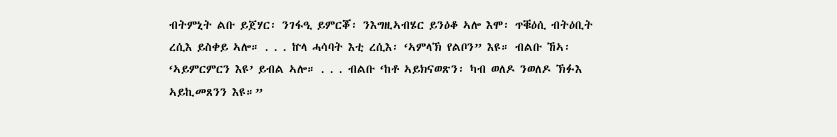ብትምኒት ልቡ ይጀሃር፡ ንገፋዒ ይምርቖ፡ ንእግዚኣብሄር ይንዕቆ ኣሎ እሞ፡ ጥቑዕሲ ብትዕቢት ረሲእ ይስቀይ ኣሎ። . . . ኵላ ሓሳባት እቲ ረሲእ፡ ‘ኣምላኽ የልቦን” እዩ። ብልቡ ኸኣ፡ ‘ኣይምርምርን እዩ’ ይብል ኣሎ። . . . ብልቡ ‘ከቶ ኣይክናወጽን፡ ካብ ወለዶ ንወለዶ ኽፉእ ኣይኪመጸንን እዩ።”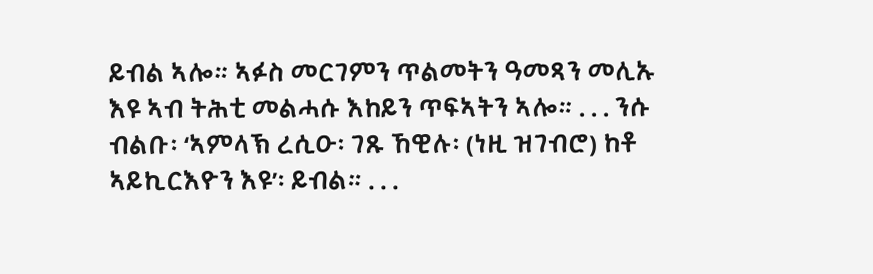ይብል ኣሎ። ኣፉስ መርገምን ጥልመትን ዓመጻን መሊኡ እዩ ኣብ ትሕቲ መልሓሱ እከይን ጥፍኣትን ኣሎ። . . . ንሱ ብልቡ፡ ‘ኣምላኽ ረሲዑ፡ ገጹ ኸዊሉ፡ (ነዚ ዝገብሮ) ከቶ ኣይኪርእዮን እዩ’፡ ይብል። . . .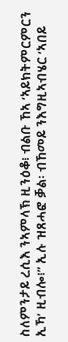ስለምንታይ ረሲእ ንኣምላኽ ዚንዕቆ፧ ብልቡ ኸኣ ‘ኣይክትምርምርን ኢኻ’ ዚብሎ፧” ኢሉ ዝጸሓፎ ቓል፡ ብኸመይ ንእግዚኣብሄር ‘ኣበይ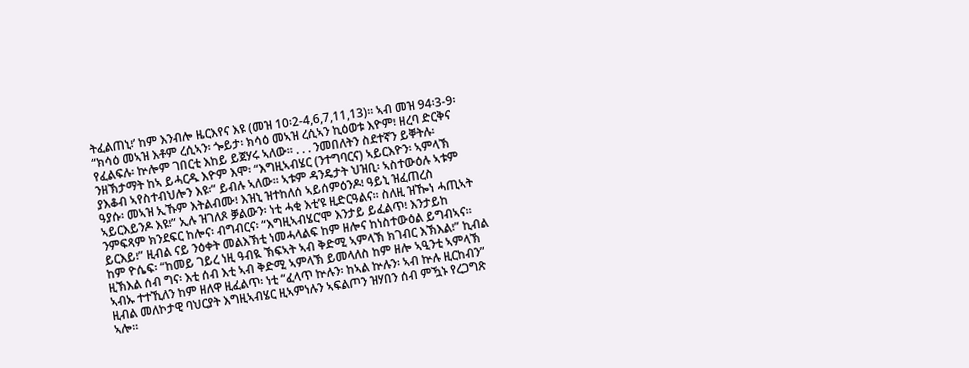ትፈልጠኒ፧’ ከም እንብሎ ዜርእየና እዩ (መዝ 10፡2-4,6,7,11,13)። ኣብ መዝ 94፡3-9፡ “ክሳዕ መኣዝ እቶም ረሲኣን፡ ጐይታ፡ ክሳዕ መኣዝ ረሲኣን ኪዕወቱ እዮም፧ ዘረባ ድርቅና የፈልፍሉ፡ ኵሎም ገበርቲ እከይ ይጀሃሩ ኣለው። . . . ንመበለትን ስደተኛን ይቐትሉ፡ ንዘኽታማት ከኣ ይሓርዱ እዮም እሞ፡ “እግዚኣብሄር (ንተግባርና) ኣይርእዮን፡ ኣምላኽ ያእቆብ ኣየስተብህሎን እዩ፡” ይብሉ ኣለው። ኣቱም ዳንዴታት ህዝቢ፡ ኣስተውዕሉ ኣቱም ዓያሱ፡ መኣዝ ኢኹም እትልብሙ፧ እዝኒ ዝተከለሰ ኣይሰምዕንዶ፧ ዓይኒ ዝፈጠረስ ኣይርእይንዶ እዩ፧” ኢሉ ዝገለጾ ቓልውን፡ ነቲ ሓቂ እቲ’ዩ ዚድርዓልና። ስለዚ ዝዀነ ሓጢኣት ንምፍጻም ክንደፍር ከሎና፡ ብግብርና፡ “እግዚኣብሄር’ሞ እንታይ ይፈልጥ፧ እንታይከ ይርእይ፧” ዚብል ናይ ንዕቀት መልእኽቲ ነመሓላልፍ ከም ዘሎና ከነስተውዕል ይግብኣና። ከም ዮሴፍ፡ “ከመይ ገይረ ነዚ ዓብዪ ኽፍኣት ኣብ ቅድሚ ኣምላኽ ክገብር እኽእል፧” ኪብል ዚኽእል ሰብ ግና፡ እቲ ሰብ እቲ ኣብ ቅድሚ ኣምላኽ ይመላለስ ከም ዘሎ ኣዒንቲ ኣምላኽ ኣብኡ ተተኺለን ከም ዘለዋ ዚፈልጥ፡ ነቲ “ፈላጥ ኵሉን፡ ከኣል ኵሉን፡ ኣብ ኵሉ ዚርከብን” ዚብል መለኮታዊ ባህርያት እግዚኣብሄር ዚኣምነሉን ኣፍልጦን ዝሃበን ሰብ ምዃኑ የረጋግጽ ኣሎ።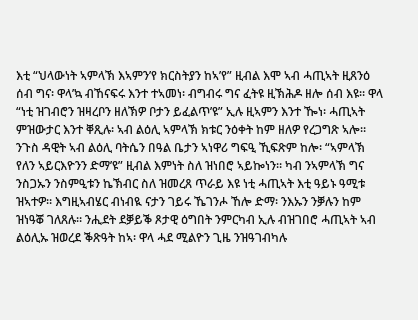እቲ “ህላውነት ኣምላኽ እኣምን’የ ክርስትያን ከኣ’የ” ዚብል እሞ ኣብ ሓጢኣት ዚጸንዕ ሰብ ግና፡ ዋላ’ኳ ብኸናፍሩ እንተ ተኣመነ፡ ብግብሩ ግና ፈትዩ ዚኽሕዶ ዘሎ ሰብ እዩ። ዋላ “ነቲ ዝገብሮን ዝዛረቦን ዘለኽዎ ቦታን ይፈልጥ’ዩ” ኢሉ ዚኣምን እንተ ዀነ፡ ሓጢኣት ምዝውታር እንተ ቐጺሉ፡ ኣብ ልዕሊ ኣምላኽ ክቱር ንዕቀት ከም ዘለዎ የረጋግጽ ኣሎ። ንጉስ ዳዊት ኣብ ልዕሊ ባትሴን በዓል ቤታን ኣነዋሪ ግፍዒ ኺፍጽም ከሎ፡ “ኣምላኽ የለን ኣይርእዮንን ድማ’ዩ” ዚብል እምነት ስለ ዝነበሮ ኣይኰነን። ካብ ንኣምላኽ ግና ንስጋኡን ንስምዒቱን ኬኽብር ስለ ዝመረጸ ጥራይ እዩ ነቲ ሓጢኣት እቲ ዓይኑ ዓሚቱ ዝኣተዎ። እግዚኣብሄር ብነብዪ ናታን ገይሩ ኼገንሖ ኸሎ ድማ፡ ንእኡን ንቓሉን ከም ዝነዓቖ ገለጸሉ። ንሒደት ደቓይቕ ጾታዊ ዕግበት ንምርካብ ኢሉ ብዝገበሮ ሓጢኣት ኣብ ልዕሊኡ ዝወረደ ቕጽዓት ከኣ፡ ዋላ ሓደ ሚልዮን ጊዜ ንዝዓገብካሉ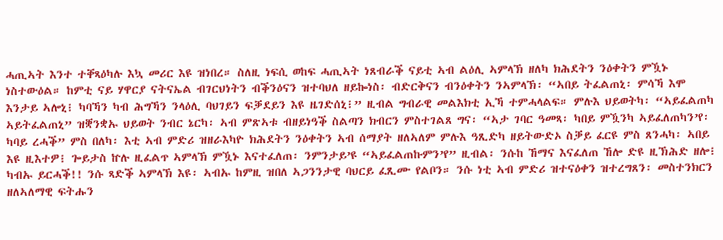ሓጢኣት እንተ ተቐጻዕካሉ እኳ መሪር እዩ ዝነበረ። ስለዚ ነፍሲ ወከፍ ሓጢኣት ነጸብራቕ ናይቲ ኣብ ልዕሊ ኣምላኽ ዘለካ ክሕደትን ንዕቀትን ምዃኑ ነስተውዕል። ከምቲ ናይ ሃዋርያ ናትናኤል ብገርህነትን ብቕንዕናን ዝተባህለ ዘይኰነስ፡ ብድርቅናን ብንዕቀትን ንኣምላኽ፡ “ኣበይ ትፈልጠኒ፡ ምሳኻ እሞ እንታይ ኣሎኒ፧ ካባኻን ካብ ሕግኻን ንላዕሊ ባህገይን ፍቓደይን እዩ ዜገድሰኒ፧” ዚብል ግብራዊ መልእክቲ ኢኻ ተምሓላልፍ። ምሉእ ህይወትካ፡ “ኣይፈልጠካ ኣይትፈልጠኒ” ዝቛንቋኡ ህይወት ንብር ኔርካ፡ ኣብ ምጽኣቱ ብዘይነዓቕ ስልጣን ክብርን ምስተገልጸ ግና፡ “ኣታ ገባር ዓመጻ፡ ካበይ ምዃንካ ኣይፈለጠካን’የ፡ ካባይ ረሓቕ” ምስ በለካ፡ እቲ ኣብ ምድሪ ዝዘራእካዮ ክሕደትን ንዕቀትን ኣብ ሰማያት ዘለኣለም ምሉእ ዓጺድካ ዘይትውድኦ ስቓይ ፈርዩ ምስ ጸንሓካ፡ ኣበይ እዩ ዚእተዎ፧ ጐይታስ ኵሉ ዚፈልጥ ኣምላኽ ምዃኑ እናተፈለጠ፡ ንምንታይ’ዩ “ኣይፈልጠኩምን’የ” ዚብል፡ ንሱከ ኸማና እናፈለጠ ኸሎ ድዩ ዚኽሕድ ዘሎ፧ ካብኡ ይርሓቕ!! ንሱ ጻድቕ ኣምላኽ እዩ፡ ኣብኡ ከምዚ ዝበለ ኣጋንንታዊ ባህርይ ፈጺሙ የልቦን። ንሱ ነቲ ኣብ ምድሪ ዝተናዕቀን ዝተረግጸን፡ መስተንክርን ዘለኣለማዊ ፍትሑን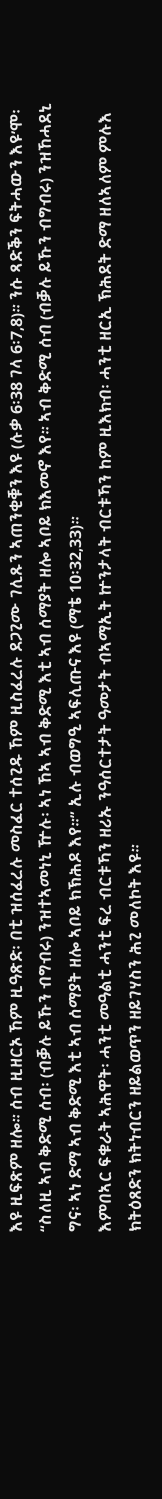እዩ ዚፍጽም ዘሎ። ሰብ ዚዘርኦ ኸም ዚዓጽድ፡ በቲ ዝሰፈረሉ መስፈር ተሰጊዱ ኸም ዚስፈረሉ ደጋጊሙ ገሊጹን ኣጠንቂቑን እዩ (ሉቃ 6፡38 ገላ 6፡7,8)። ንሱ ጻድቕን ፍትሓውን እዩ’ሞ፡ “ስለዚ ኣብ ቅድሚ ሰብ፡ (ብቓሉ ይኹን ብግብሩ) ንዝተኣመነኒ ዅሉ፡ ኣነ ኸኣ ኣብ ቅድሚ እቲ ኣብ ሰማያት ዘሎ ኣቦይ ክእመኖ እየ። ኣብ ቅድሚ ሰብ (ብቓሉ ይኹን ብግብሩ) ንዝኸሓደኒ ግና፡ ኣነ ድማ ኣብ ቅድሚ እቲ ኣብ ሰማያት ዘሎ ኣቦይ ክኽሕዶ እየ።” ኢሉ ብወግዒ ኣፍሊጡና እዩ (ማቴ 10፡32,33)።
እምበኣር ፍቁራት ኣሕዋት፡ ሓንቲ መዓልቲ ሓንቲ ፍረ ብርቱኻን ዘሪኡ ንዓሰርተታት ዓመታት ብኣማኢት ኵንታላት ብርቱኻን ከም ዚእክብ፡ ሓንቲ ዘርኢ ኽሕደት ድማ ዘለኣለም ምሉእ ክትዕጸድን ክትነብርን ዘይልወጥን ዘይገሃስን ሕጊ መለኮት እዩ።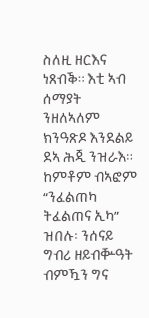ስለዚ ዘርእና ነጸብቕ። እቲ ኣብ ሰማያት ንዘለኣለም ክንዓጽዶ እንደልይ ደኣ ሕጂ ንዝራእ። ከምቶም ብኣፎም “ንፈልጠካ ትፈልጠና ኢካ” ዝበሉ፡ ንሰናይ ግብሪ ዘይብቝዓት ብምዃን ግና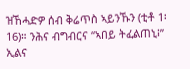ዝኸሓድዎ ሰብ ቅሬጥስ ኣይንኹን (ቲቶ 1፡16)። ንሕና ብግብርና “ኣበይ ትፈልጠኒ፧” ኢልና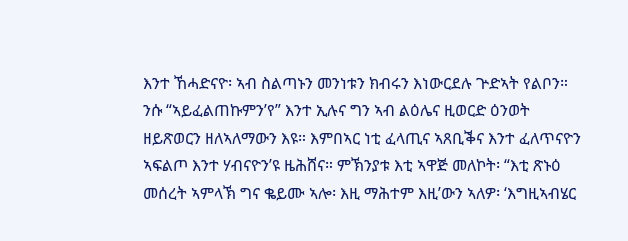እንተ ኸሓድናዮ፡ ኣብ ስልጣኑን መንነቱን ክብሩን እነውርደሉ ጕድኣት የልቦን። ንሱ “ኣይፈልጠኩምን’የ” እንተ ኢሉና ግን ኣብ ልዕሌና ዚወርድ ዕንወት ዘይጽወርን ዘለኣለማውን እዩ። እምበኣር ነቲ ፈላጢና ኣጸቢቕና እንተ ፈለጥናዮን ኣፍልጦ እንተ ሃብናዮን’ዩ ዜሕሸና። ምኽንያቱ እቲ ኣዋጅ መለኮት፡ “እቲ ጽኑዕ መሰረት ኣምላኽ ግና ቈይሙ ኣሎ፡ እዚ ማሕተም እዚ’ውን ኣለዎ፡ ‘እግዚኣብሄር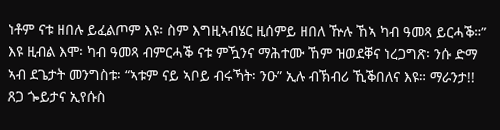ነቶም ናቱ ዘበሉ ይፈልጦም እዩ፡ ስም እግዚኣብሄር ዚሰምይ ዘበለ ዅሉ ኸኣ ካብ ዓመጻ ይርሓቕ።” እዩ ዚብል እሞ፡ ካብ ዓመጻ ብምርሓቕ ናቱ ምዃንና ማሕተሙ ኸም ዝወደቐና ነረጋግጽ፡ ንሱ ድማ ኣብ ደጌታት መንግስቱ፡ “ኣቱም ናይ ኣቦይ ብሩኻት፡ ንዑ” ኢሉ ብኽብሪ ኺቕበለና እዩ። ማራንታ!!
ጸጋ ጐይታና ኢየሱስ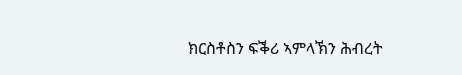ክርስቶስን ፍቕሪ ኣምላኽን ሕብረት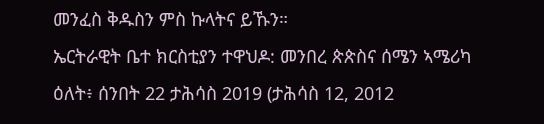መንፈስ ቅዱስን ምስ ኩላትና ይኹን።
ኤርትራዊት ቤተ ክርስቲያን ተዋህዶ: መንበረ ጵጵስና ሰሜን ኣሜሪካ
ዕለት፥ ሰንበት 22 ታሕሳስ 2019 (ታሕሳስ 12, 2012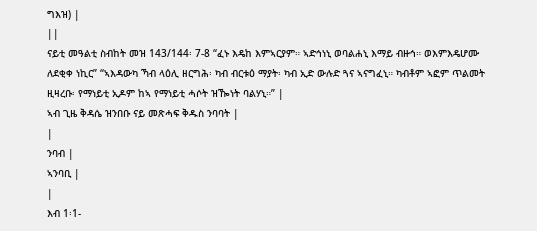ግእዝ) |
||
ናይቲ መዓልቲ ስብከት መዝ 143/144፡ 7-8 “ፈኑ እዴከ እምኣርያም። ኣድኅነኒ ወባልሐኒ እማይ ብዙኅ። ወእምእዴሆሙ ለደቂቀ ነኪር” “ኣእዳውካ ኻብ ላዕሊ ዘርግሕ፡ ካብ ብርቱዕ ማያት፡ ካብ ኢድ ውሉድ ጓና ኣናግፈኒ። ካብቶም ኣፎም ጥልመት ዚዛረቡ፡ የማነይቲ ኢዶም ከኣ የማነይቲ ሓሶት ዝዀነት ባልሃኒ።” |
ኣብ ጊዜ ቅዳሴ ዝንበቡ ናይ መጽሓፍ ቅዱስ ንባባት |
|
ንባብ |
ኣንባቢ |
|
እብ 1፡1-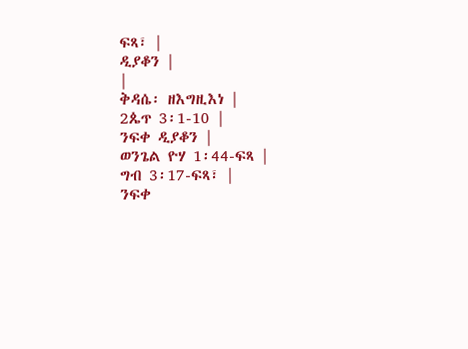ፍጻ፣ |
ዲያቆን |
|
ቅዳሴ፡ ዘእግዚእነ |
2ጴጥ 3፡1-10 |
ንፍቀ ዲያቆን |
ወንጌል ዮሃ 1፡44-ፍጻ |
ግብ 3፡17-ፍጻ፣ |
ንፍቀ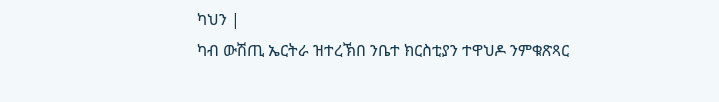ካህን |
ካብ ውሽጢ ኤርትራ ዝተረኽበ ንቤተ ክርስቲያን ተዋህዶ ንምቁጽጻር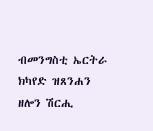ብመንግስቲ ኤርትራ ክካየድ ዝጸንሐን ዘሎን ሽርሒ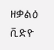ዘቃልዕ ቪድዮ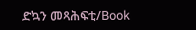ድኳን መጻሕፍቲ/Book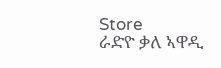Store
ራድዮ ቃለ ኣዋዲ